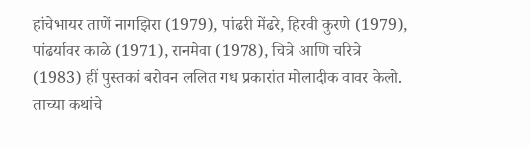हांचेभायर ताणें नागझिरा (1979), पांढरी मेंढरे, हिरवी कुरणे (1979), पांढर्यावर काळे (1971), रानमेवा (1978), चित्रे आणि चरित्रे (1983) हीं पुस्तकां बरोवन ललित गध प्रकारांत मोलादीक वावर केलो.
ताच्या कथांचे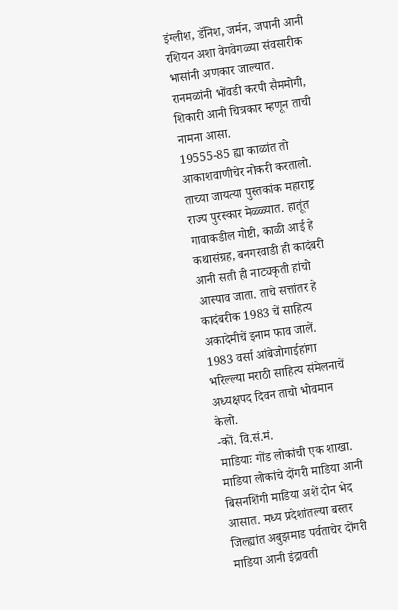इंग्लीश, डॅनिश, जर्मन, जपानी आनी रशियन अशा वेगवेगळ्या संवसारीक भासांनी अणकार जाल्यात.
रानमळांनी भोंवडी करपी सैममोगी, शिकारी आनी चित्रकार म्हणून ताची नामना आसा.
19555-85 ह्या काळांत तो आकाशवाणीचेर नोकरी करतालो.
ताच्या जायत्या पुस्तकांक महाराष्ट्र राज्य पुरस्कार मेळ्ळ्यात. हातूंत गावाकडील गोष्टी, काळी आई हे कथासंग्रह, बनगरवाडी ही कादंबरी आनी सती ही नाट्यकृती हांचो आस्पाव जाता. ताचे सत्तांतर हे कादंबरीक 1983 चें साहित्य अकादेमीचें इनाम फाव जालें. 1983 वर्सा आंबेजोगाईहांगा भरिल्ल्या मराठी साहित्य संमेलनाचें अध्यक्षपद दिवन ताचो भोवमान केलो.
-कों. वि.सं.मं.
माडियाः गोंड लोकांची एक शाखा. माडिया लोकांचे दोंगरी माडिया आनी बिसनशिंगी माडिया अशें दोन भेद आसात. मध्य प्रदेशांतल्या बस्तर जिल्ह्यांत अबुझमाड पर्वताचेर दोंगरी माडिया आनी इंद्रावती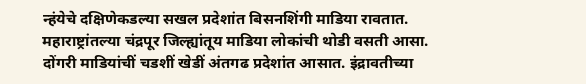न्हंयेचे दक्षिणेकडल्या सखल प्रदेशांत बिसनशिंगी माडिया रावतात. महाराष्ट्रांतल्या चंद्रपूर जिल्ह्यांतूय माडिया लोकांची थोडी वसती आसा.
दोंगरी माडियांचीं चडशीं खेडीं अंतगढ प्रदेशांत आसात. इंद्रावतीच्या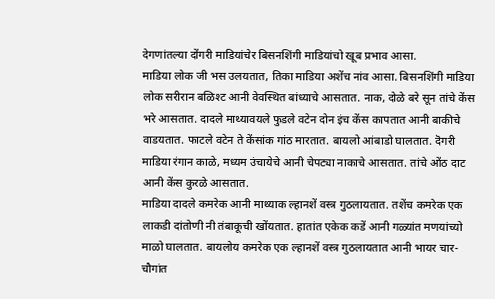देगणांतल्या दोंगरी माडियांचेर बिसनशिंगी माडियांचो खूब प्रभाव आसा.
माडिया लोक जी भस उलयतात, तिका माडिया अशेंच नांव आसा. बिसनशिंगी माडिया लोक सरीरान बळिश्ट आनी वेवस्थित बांध्याचे आसतात. नाक, दोळे बरे सून तांचे केंस भरे आसतात. दादले माथ्यावयले फुडले वटेन दोन इंच केंस कापतात आनी बाकीचे वाडयतात. फाटले वटेन ते केंसांक गांठ मारतात. बायलो आंबाडो घालतात. दॆगरी माडिया रंगान काळे, मध्यम उंचायेचे आनी चेपट्या नाकाचे आसतात. तांचे ओंठ दाट आनी केंस कुरळे आसतात.
माडिया दादले कमरेक आनी माथ्याक ल्हानशें वस्त्र गुठलायतात. तशेंच कमरेक एक लाकडी दांतोणी नी तंबाकूची खोंयतात. हातांत एकेक कडें आनी गळ्यांत मणयांच्यो माळो घालतात. बायलोय कमरेक एक ल्हानशें वस्त्र गुठलायतात आनी भायर चार-चौगांत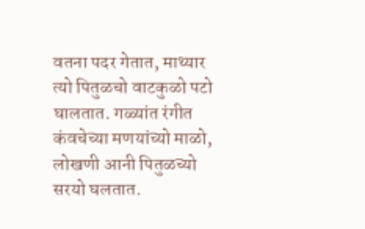वतना पदर गेतात, माथ्यार त्यो पितुळचो वाटकुळो पटो घालतात. गळ्यांत रंगीत कंवचेच्या मणयांच्यो माळो, लोखणी आनी पितुळच्यो सरयो घलतात.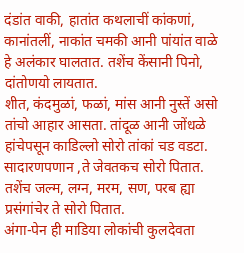दंडांत वाकी, हातांत कथलाचीं कांकणां, कानांतलीं, नाकांत चमकी आनी पांयांत वाळे हे अलंकार घालतात. तशेंच केंसानी पिनो, दांतोणयो लायतात.
शीत, कंदमुळां, फळां, मांस आनी नुस्तें असो तांचो आहार आसता. तांदूळ आनी जोंधळे हांचेपसून काडिल्लो सोरो तांकां चड वडटा. सादारणपणान ,ते जेवतकच सोरो पितात. तशेंच जल्म, लग्न, मरम, सण, परब ह्या प्रसंगांचेर ते सोरो पितात.
अंगा-पेन ही माडिया लोकांची कुलदेवता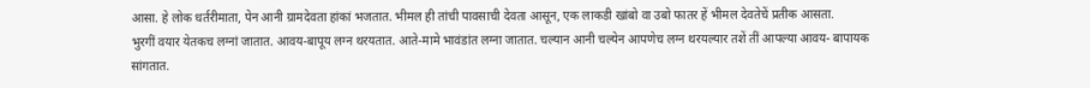आसा. हे लोक धर्तरीमाता, पेन आनी ग्रामदेवता हांकां भजतात. भीमल ही तांची पावसाची देवता आसून, एक लाकडी खांबो वा उबो फातर हें भीमल देवतेचें प्रतीक आसता.
भुरगीं वयार येतकच लग्नां जातात. आवय-बापूय लग्न थरयतात. आते-मामे भावंडांत लग्ना जातात. चल्यान आनी चल्येन आपणेच लग्न थरयल्यार तशें तीं आपल्या आवय- बापायक सांगतात.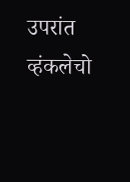उपरांत व्हंकलेचो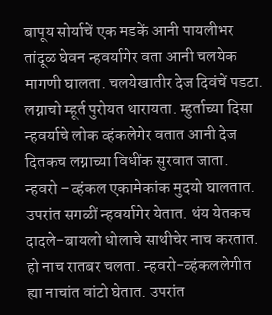बापूय सोर्याचें एक मडकें आनी पायलीभर तांदूळ घेवन न्हवर्यागेर वता आनी चलयेक मागणी घालता. चलयेखातीर देज दिवंचें पडटा. लग्नाचो म्हूर्त पुरोयत थारायता. म्हुर्ताच्या दिसा न्हवर्याचे लोक व्हंकलेगेर वतात आनी देज दितकच लग्नाच्या विधींक सुरवात जाता.
न्हवरो –व्हंकल एकामेकांक मुदयो घालतात. उपरांत सगळीं न्हवर्यागेर येतात. थंय येतकच दादले-बायलो धोलाचे साथीचेर नाच करतात. हो नाच रातबर चलता. न्हवरो-व्हंकललेगीत ह्या नाचांत वांटो घेतात. उपरांत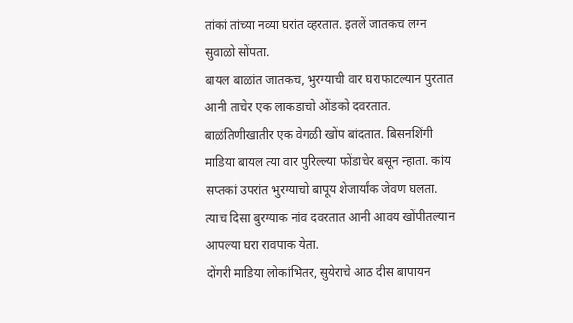तांकां तांच्या नव्या घरांत व्हरतात. इतलें जातकच लग्न सुवाळो सोंपता.
बायल बाळांत जातकच, भुरग्याची वार घराफाटल्यान पुरतात आनी ताचेर एक लाकडाचो ओंडको दवरतात. बाळंतिणीखातीर एक वेगळी खोंप बांदतात. बिसनशिंगी माडिया बायल त्या वार पुरिल्ल्या फोंडाचेर बसून न्हाता. कांय सप्तकां उपरांत भुरग्याचो बापूय शेजार्यांक जेवण घलता. त्याच दिसा बुरग्याक नांव दवरतात आनी आवय खोंपीतल्यान आपल्या घरा रावपाक येता.
दोंगरी माडिया लोकांभितर, सुयेराचे आठ दीस बापायन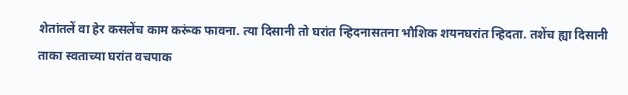शेतांतलें वा हेर कसलेंच काम करूंक फावना. त्या दिसानी तो घरांत न्हिदनासतना भौशिक शयनघरांत न्हिदता. तशेंच ह्या दिसानी ताका स्वताच्या घरांत वचपाक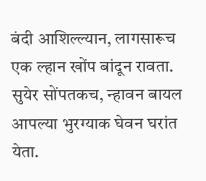बंदी आशिल्ल्यान, लागसारूच एक ल्हान खोंप बांदून रावता. सुयेर सोंपतकच, न्हावन बायल आपल्या भुरग्याक घेवन घरांत येता.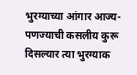भुरग्याच्या आंगार आज्य-पणज्याची कसलीय कुरू दिसल्यार त्या भुरग्याक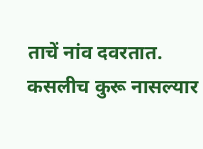ताचें नांव दवरतात. कसलीच कुरू नासल्यार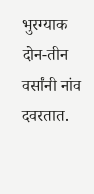भुरग्याक दोन-तीन वर्सांनी नांव दवरतात.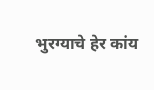भुरग्याचे हेर कांय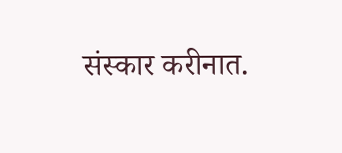संस्कार करीनात.